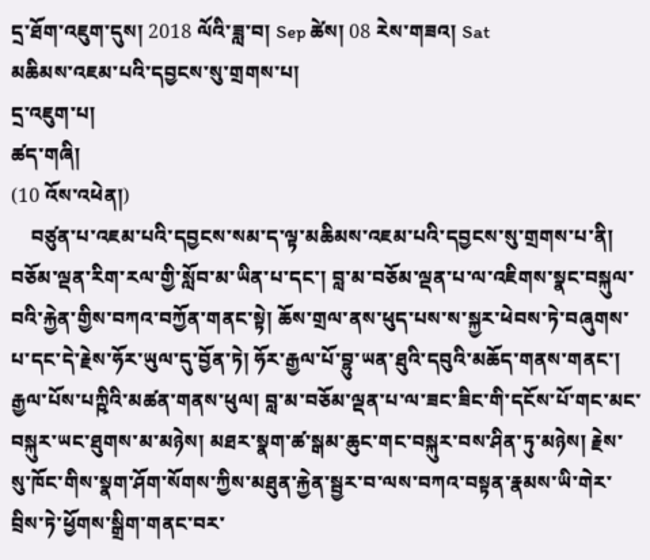དྲ་ཐོག་འཇུག་དུས། 2018 ལོའི་ཟླ་བ། Sep ཚེས། 08 རེས་གཟའ། Sat
མཆིམས་འཇམ་པའི་དབྱངས་སུ་གྲགས་པ།
དྲ་འཇུག་པ།
ཚད་གཞི།
(10 འོས་འཕེན།)
    བཙུན་པ་འཇམ་པའི་དབྱངས་སམ་ད་ལྟ་མཆིམས་འཇམ་པའི་དབྱངས་སུ་གྲགས་པ་ནི། བཅོམ་ལྡན་རིག་རལ་གྱི་སློབ་མ་ཡིན་པ་དང་། བླ་མ་བཅོམ་ལྡན་པ་ལ་འཇིགས་སྣང་བསྐུལ་བའི་རྐྱེན་གྱིས་བཀའ་བཀྱོན་གནང་སྟེ། ཆོས་གྲལ་ནས་ཕུད་པས་ས་སྐྱར་ཕེབས་ཏེ་བཞུགས་པ་དང་དེ་རྗེས་ཧོར་ཡུལ་དུ་བྱོན་ཏེ། ཧོར་རྒྱལ་པོ་བྷུ་ཡན་ཐུའི་དབུའི་མཆོད་གནས་གནང་། རྒྱལ་པོས་པཀྵིའི་མཚན་གནས་ཕུལ། བླ་མ་བཅོམ་ལྡན་པ་ལ་ཟང་ཟིང་གི་དངོས་པོ་གང་མང་བསྐུར་ཡང་ཐུགས་མ་མཉེས། མཐར་སྣག་ཚ་སྒམ་ཆུང་གང་བསྐུར་བས་ཤིན་ཏུ་མཉེས། རྗེས་སུ་ཁོང་གིས་སྣག་ཤོག་སོགས་ཀྱིས་མཐུན་རྐྱེན་སྦྱར་བ་ལས་བཀའ་བསྟན་རྣམས་ཡི་གེར་བྲིས་ཏེ་ཕྱོགས་སྒྲིག་གནང་བར་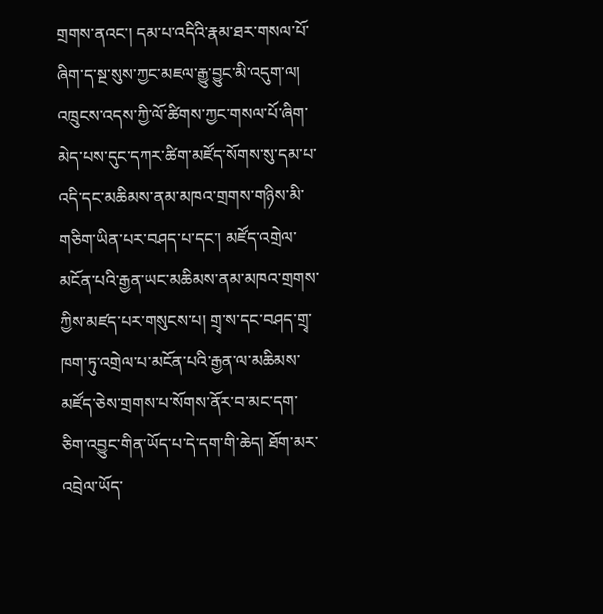གྲགས་ནའང་། དམ་པ་འདིའི་རྣམ་ཐར་གསལ་པོ་ཞིག་ད་སྔ་སུས་ཀྱང་མཇལ་རྒྱུ་བྱུང་མི་འདུག་ལ། འཁྲུངས་འདས་ཀྱི་ལོ་ཚིགས་ཀྱང་གསལ་པོ་ཞིག་མེད་པས་དུང་དཀར་ཚིག་མཛོད་སོགས་སུ་དམ་པ་འདི་དང་མཆིམས་ནམ་མཁའ་གྲགས་གཉིས་མི་གཅིག་ཡིན་པར་བཤད་པ་དང་། མཛོད་འགྲེལ་མངོན་པའི་རྒྱན་ཡང་མཆིམས་ནམ་མཁའ་གྲགས་ཀྱིས་མཛད་པར་གསུངས་པ། གྲྭ་ས་དང་བཤད་གྲྭ་ཁག་ཏུ་འགྲེལ་པ་མངོན་པའི་རྒྱན་ལ་མཆིམས་མཛོད་ཅེས་གྲགས་པ་སོགས་ནོར་བ་མང་དག་ཅིག་འབྱུང་གིན་ཡོད་པ་དེ་དག་གི་ཆེད། ཐོག་མར་འབྲེལ་ཡོད་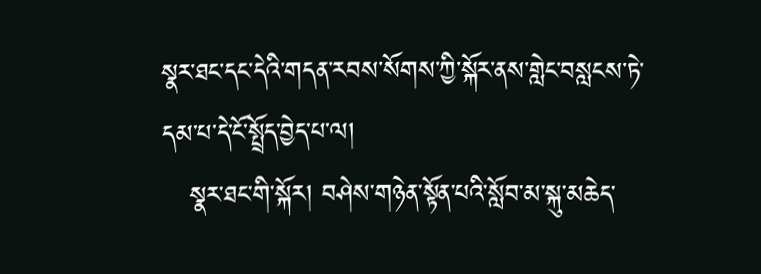སྣར་ཐང་དང་དེའི་གདན་རབས་སོགས་ཀྱི་སྐོར་ནས་གླེང་བསླངས་ཏེ་དམ་པ་དེ་ངོ་སྤྲོད་བྱེད་པ་ལ།
   སྣར་ཐང་གི་སྐོར། བཤེས་གཉེན་སྟོན་པའི་སློབ་མ་སྐུ་མཆེད་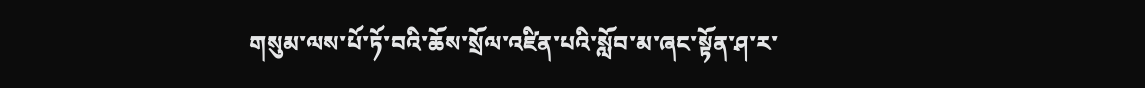གསུམ་ལས་པོ་ཏོ་བའི་ཆོས་སྲོལ་འཛིན་པའི་སློབ་མ་ཞང་སྟོན་ཤ་ར་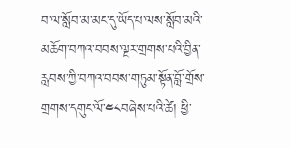བ་ལ་སློབ་མ་མང་དུ་ཡོད་པ་ལས་སློབ་མའི་མཆོག་བཀའ་བབས་ལྔར་གྲགས་པའི་བྱིན་རླབས་ཀྱི་བཀའ་བབས་གཏུམ་སྟོན་བློ་གྲོས་གྲགས་དགུང་ལོ་༤༨བཞེས་པའི་ཚེ། ཕྱི་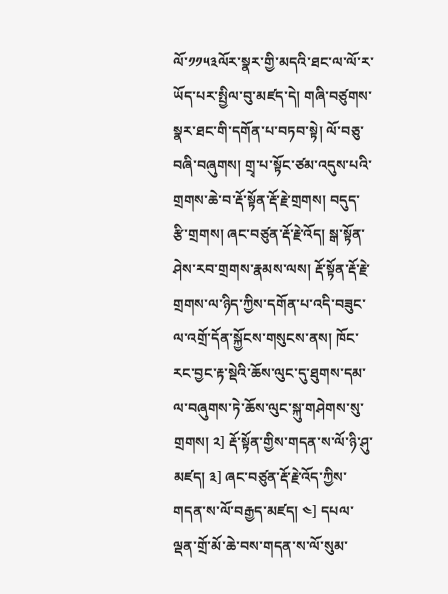ལོ་༡༡༥༣ལོར་སྣར་གྱི་མདའི་ཐང་ལ་ལོ་ར་ཡོད་པར་སྤྱིལ་བུ་མཛད་དེ། གཞི་བཙུགས་སྣར་ཐང་གི་དགོན་པ་བཏབ་སྟེ། ལོ་བཅུ་བཞི་བཞུགས། གྲྭ་པ་སྟོང་ཙམ་འདུས་པའི་གྲགས་ཆེ་བ་རྡོ་སྟོན་རྡོ་རྗེ་གྲགས། བདུད་རྩི་གྲགས། ཞང་བཙུན་རྡོ་རྗེ་འོད། སྒ་སྟོན་ཤེས་རབ་གྲགས་རྣམས་ལས། རྡོ་སྟོན་རྡོ་རྗེ་གྲགས་ལ་ཉིད་ཀྱིས་དགོན་པ་འདི་བཟུང་ལ་འགྲོ་དོན་སྐྱོངས་གསུངས་ནས། ཁོང་རང་བྱང་རྟ་སྡེའི་ཆོས་ལུང་དུ་ཐུགས་དམ་ལ་བཞུགས་ཏེ་ཆོས་ལུང་སྐུ་གཤེགས་སུ་གྲགས། ༢] རྡོ་སྟོན་གྱིས་གདན་ས་ལོ་ཉི་ཤུ་མཛད། ༣] ཞང་བཙུན་རྡོ་རྗེ་འོད་ཀྱིས་གདན་ས་ལོ་བརྒྱད་མཛད། ༤] དཔལ་ལྡན་གྲོ་མོ་ཆེ་བས་གདན་ས་ལོ་སུམ་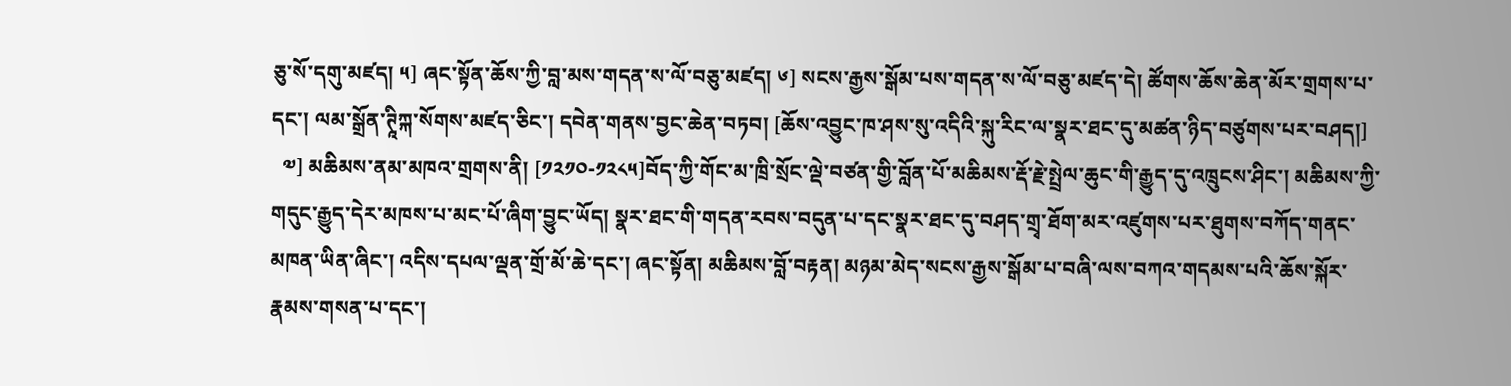ཅུ་སོ་དགུ་མཛད། ༥] ཞང་སྟོན་ཆོས་ཀྱི་བླ་མས་གདན་ས་ལོ་བཅུ་མཛད། ༦] སངས་རྒྱས་སྒོམ་པས་གདན་ས་ལོ་བཅུ་མཛད་དེ། ཚོགས་ཆོས་ཆེན་མོར་གྲགས་པ་དང་། ལམ་སྒྲོན་ཊཱིཀྐ་སོགས་མཛད་ཅིང་། དབེན་གནས་བྱང་ཆེན་བཏབ། [ཆོས་འབྱུང་ཁ་ཤས་སུ་འདིའི་སྐུ་རིང་ལ་སྣར་ཐང་དུ་མཚན་ཉིད་བཙུགས་པར་བཤད།]
  ༧] མཆིམས་ནམ་མཁའ་གྲགས་ནི། [༡༢༡༠-༡༢༨༥]བོད་ཀྱི་གོང་མ་ཁྲི་སྲོང་ལྡེ་བཙན་གྱི་བློན་པོ་མཆིམས་རྡོ་རྗེ་སྤྲེལ་ཆུང་གི་རྒྱུད་དུ་འཁྲུངས་ཤིང་། མཆིམས་ཀྱི་གདུང་རྒྱུད་དེར་མཁས་པ་མང་པོ་ཞིག་བྱུང་ཡོད། སྣར་ཐང་གི་གདན་རབས་བདུན་པ་དང་སྣར་ཐང་དུ་བཤད་གྲྭ་ཐོག་མར་འཛུགས་པར་ཐུགས་བཀོད་གནང་མཁན་ཡིན་ཞིང་། འདིས་དཔལ་ལྡན་གྲོ་མོ་ཆེ་དང་། ཞང་སྟོན། མཆིམས་བློ་བརྟན། མཉམ་མེད་སངས་རྒྱས་སྒོམ་པ་བཞི་ལས་བཀའ་གདམས་པའི་ཆོས་སྐོར་རྣམས་གསན་པ་དང་།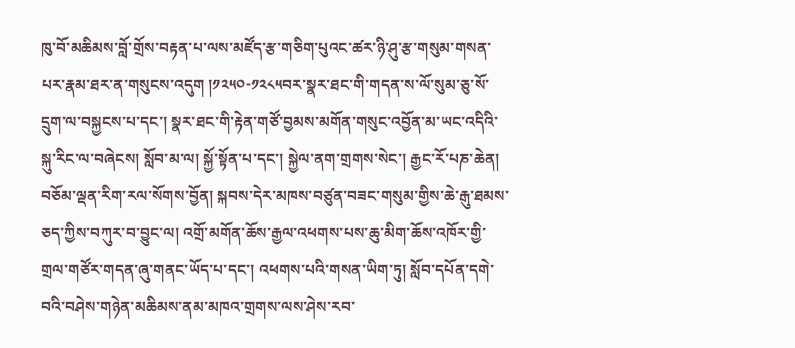ཁུ་བོ་མཆིམས་བློ་གྲོས་བརྟན་པ་ལས་མཛོད་རྩ་གཅིག་པུའང་ཚར་ཉི་ཤུ་རྩ་གསུམ་གསན་པར་རྣམ་ཐར་ན་གསུངས་འདུག །༡༢༥༠-༡༢༨༥བར་སྣར་ཐང་གི་གདན་ས་ལོ་སུམ་ཅུ་སོ་དྲུག་ལ་བསྐྱངས་པ་དང་། སྣར་ཐང་གི་རྟེན་གཙོ་བྱམས་མགོན་གསུང་འབྱོན་མ་ཡང་འདིའི་སྐུ་རིང་ལ་བཞེངས། སློབ་མ་ལ། སྐྱོ་སྟོན་པ་དང་། སྐྱེལ་ནག་གྲགས་སེང་། རྒྱང་རོ་པཎ་ཆེན། བཅོམ་ལྡན་རིག་རལ་སོགས་བྱོན། སྐབས་དེར་མཁས་བཙུན་བཟང་གསུམ་གྱིས་ཆེ་རྒུ་ཐམས་ཅད་ཀྱིས་བཀུར་བ་བྱུང་ལ། འགྲོ་མགོན་ཆོས་རྒྱལ་འཕགས་པས་ཆུ་མིག་ཆོས་འཁོར་གྱི་གྲལ་གཙོར་གདན་ཞུ་གནང་ཡོད་པ་དང་། འཕགས་པའི་གསན་ཡིག་ཏུ། སློབ་དཔོན་དགེ་བའི་བཤེས་གཉེན་མཆིམས་ནམ་མཁའ་གྲགས་ལས་ཤེས་རབ་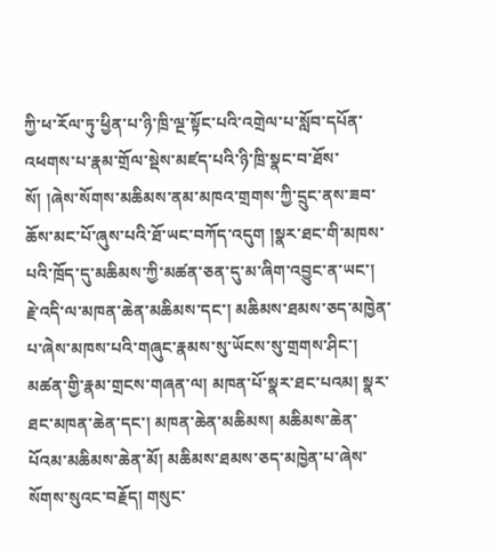ཀྱི་ཕ་རོལ་ཏུ་ཕྱིན་པ་ཉི་ཁྲི་ལྔ་སྟོང་པའི་འགྲེལ་པ་སློབ་དཔོན་འཕགས་པ་རྣམ་གྲོལ་སྡེས་མཛད་པའི་ཉི་ཁྲི་སྣང་བ་ཐོས་སོ། །ཞེས་སོགས་མཆིམས་ནམ་མཁའ་གྲགས་ཀྱི་དྲུང་ནས་ཟབ་ཆོས་མང་པོ་ཞུས་པའི་ཐོ་ཡང་བཀོད་འདུག །སྣར་ཐང་གི་མཁས་པའི་ཁྲོད་དུ་མཆིམས་ཀྱི་མཚན་ཅན་དུ་མ་ཞིག་འབྱུང་ན་ཡང་། རྗེ་འདི་ལ་མཁན་ཆེན་མཆིམས་དང་། མཆིམས་ཐམས་ཅད་མཁྱེན་པ་ཞེས་མཁས་པའི་གཞུང་རྣམས་སུ་ཡོངས་སུ་གྲགས་ཤིང་། མཚན་གྱི་རྣམ་གྲངས་གཞན་ལ། མཁན་པོ་སྣར་ཐང་པའམ། སྣར་ཐང་མཁན་ཆེན་དང་། མཁན་ཆེན་མཆིམས། མཆིམས་ཆེན་པོའམ་མཆིམས་ཆེན་མོ། མཆིམས་ཐམས་ཅད་མཁྱེན་པ་ཞེས་སོགས་སུའང་བརྗོད། གསུང་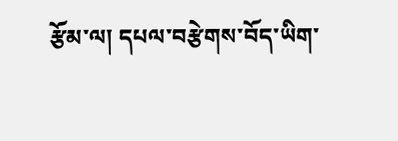རྩོམ་ལ། དཔལ་བརྩེགས་བོད་ཡིག་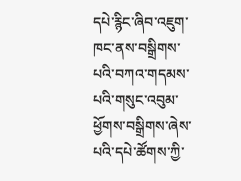དཔེ་རྙིང་ཞིབ་འཇུག་ཁང་ནས་བསྒྲིགས་པའི་བཀའ་གདམས་པའི་གསུང་འབུམ་ཕྱོགས་བསྒྲིགས་ཞེས་པའི་དཔེ་ཚོགས་ཀྱི་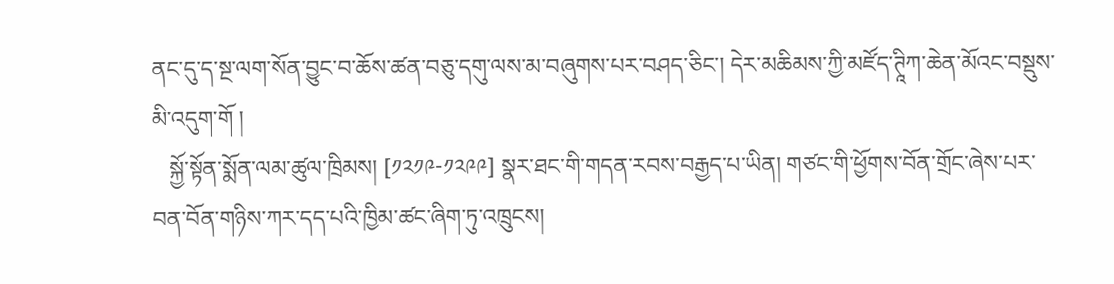ནང་དུ་ད་སྔ་ལག་སོན་བྱུང་བ་ཆོས་ཚན་བཅུ་དགུ་ལས་མ་བཞུགས་པར་བཤད་ཅིང་། དེར་མཆིམས་ཀྱི་མཛོད་ཊཱིཀ་ཆེན་མོའང་བསྡུས་མི་འདུག་གོ །
   སྐྱོ་སྟོན་སྨོན་ལམ་ཚུལ་ཁྲིམས། [༡༢༡༩-༡༢༩༩] སྣར་ཐང་གི་གདན་རབས་བརྒྱད་པ་ཡིན། གཙང་གི་ཕྱོགས་བོན་གྲོང་ཞེས་པར་བན་བོན་གཉིས་ཀར་དད་པའི་ཁྱིམ་ཚང་ཞིག་ཏུ་འཁྲུངས།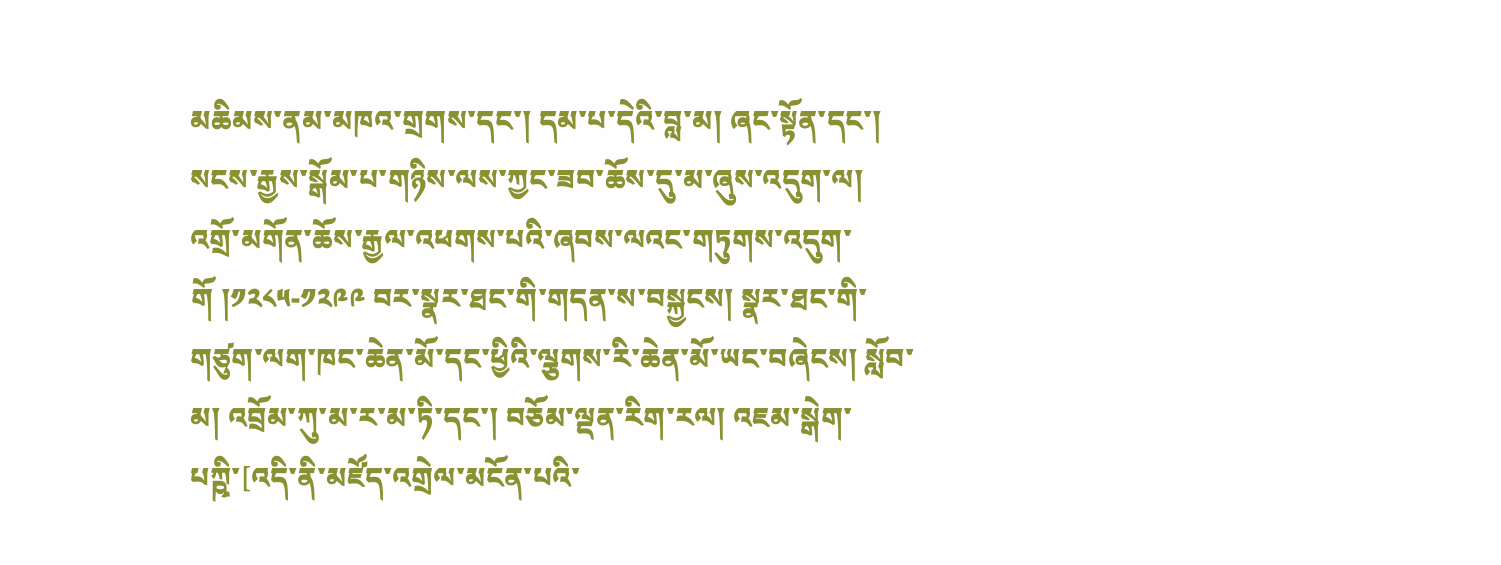མཆིམས་ནམ་མཁའ་གྲགས་དང་། དམ་པ་དེའི་བླ་མ། ཞང་སྟོན་དང་། སངས་རྒྱས་སྒོམ་པ་གཉིས་ལས་ཀྱང་ཟབ་ཆོས་དུ་མ་ཞུས་འདུག་ལ། འགྲོ་མགོན་ཆོས་རྒྱལ་འཕགས་པའི་ཞབས་ལའང་གཏུགས་འདུག་གོ །༡༢༨༥-༡༢༩༩ བར་སྣར་ཐང་གི་གདན་ས་བསྐྱངས། སྣར་ཐང་གི་གཙུག་ལག་ཁང་ཆེན་མོ་དང་ཕྱིའི་ལྕགས་རི་ཆེན་མོ་ཡང་བཞེངས། སློབ་མ། འབྲོམ་ཀུ་མ་ར་མ་ཏི་དང་། བཅོམ་ལྡན་རིག་རལ། འཇམ་སྒེག་པཀྵི་[འདི་ནི་མཛོད་འགྲེལ་མངོན་པའི་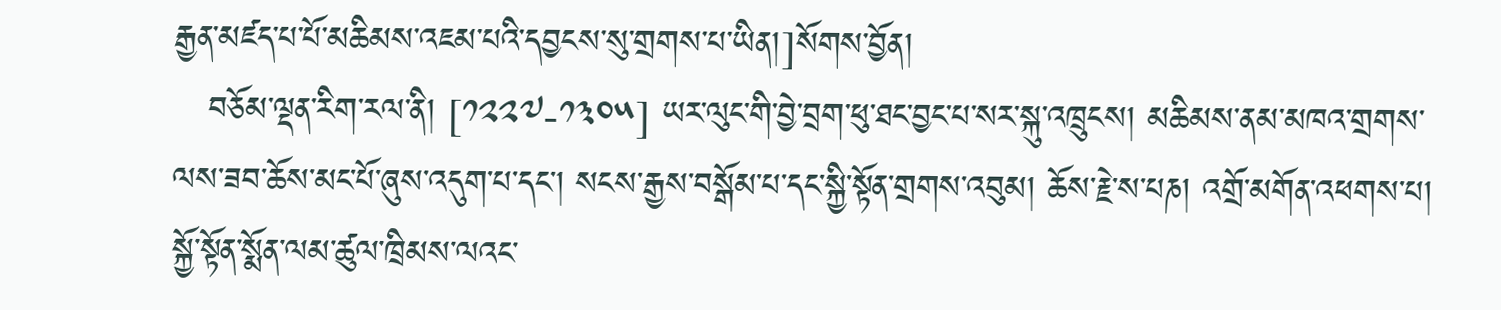རྒྱན་མཛད་པ་པོ་མཆིམས་འཇམ་པའི་དབྱངས་སུ་གྲགས་པ་ཡིན།]སོགས་བྱོན།
   བཅོམ་ལྡན་རིག་རལ་ནི། [༡༢༢༧-༡༣༠༥] ཡར་ལུང་གི་བྱེ་བྲག་ཕུ་ཐང་བྱང་པ་སར་སྐུ་འཁྲུངས། མཆིམས་ནམ་མཁའ་གྲགས་ལས་ཟབ་ཆོས་མང་པོ་ཞུས་འདུག་པ་དང་། སངས་རྒྱས་བསྒོམ་པ་དང་སྐྱི་སྟོན་གྲགས་འབུམ། ཆོས་རྗེ་ས་པཎ། འགྲོ་མགོན་འཕགས་པ། སྐྱོ་སྟོན་སྨོན་ལམ་ཚུལ་ཁྲིམས་ལའང་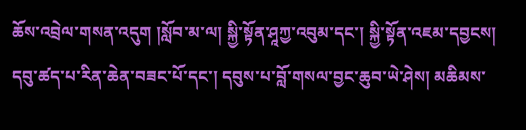ཆོས་འབྲེལ་གསན་འདུག །སློབ་མ་ལ། སྐྱི་སྟོན་ཤཱཀྱ་འབུམ་དང་། སྐྱི་སྟོན་འཇམ་དབྱངས། དབུ་ཚད་པ་རིན་ཆེན་བཟང་པོ་དང་། དབུས་པ་བློ་གསལ་བྱང་ཆུབ་ཡེ་ཤེས། མཆིམས་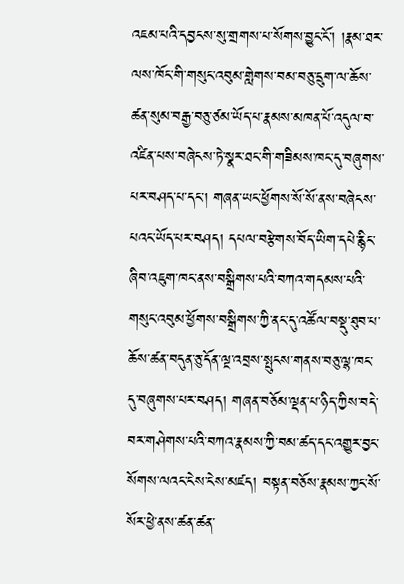འཇམ་པའི་དབྱངས་སུ་གྲགས་པ་སོགས་བྱུང་ངོ་། །རྣམ་ཐར་ལས་ཁོང་གི་གསུང་འབུམ་གླེགས་བམ་བཅུ་དྲུག་ལ་ཆོས་ཚན་སུམ་བརྒྱ་བཅུ་ཙམ་ཡོད་པ་རྣམས་མཁན་པོ་འདུལ་བ་འཛིན་པས་བཞེངས་ཏེ་སྣར་ཐང་གི་གཟིམས་ཁང་དུ་བཞུགས་པར་བཤད་པ་དང་། གཞན་ཡང་ཕྱོགས་སོ་སོ་ནས་བཞེངས་པའང་ཡོད་པར་བཤད། དཔལ་བརྩེགས་བོད་ཡིག་དཔེ་རྙིང་ཞིབ་འཇུག་ཁང་ནས་བསྒྲིགས་པའི་བཀའ་གདམས་པའི་གསུང་འབུམ་ཕྱོགས་བསྒྲིགས་ཀྱི་ནང་དུ་འཚོལ་བསྡུ་ཐུབ་པ་ཆོས་ཚན་བདུན་ཅུ་དོན་ལྔ་འབྲས་སྤུངས་གནས་བཅུ་ལྷ་ཁང་དུ་བཞུགས་པར་བཤད། གཞན་བཅོམ་ལྡན་པ་ཉིད་ཀྱིས་བདེ་བར་གཤེགས་པའི་བཀའ་རྣམས་ཀྱི་བམ་ཚད་དང་འགྱུར་བྱང་སོགས་ལའང་ངེས་ངེས་མཛད། བསྟན་བཅོས་རྣམས་ཀྱང་སོ་སོར་ཕྱེ་ནས་ཚན་ཚན་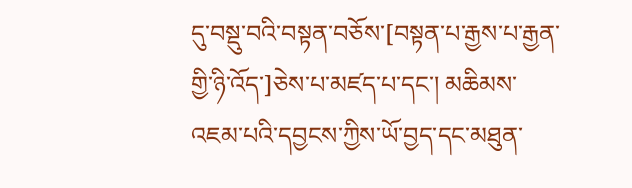དུ་བསྡུ་བའི་བསྟན་བཅོས་[བསྟན་པ་རྒྱས་པ་རྒྱན་གྱི་ཉི་འོད་]ཅེས་པ་མཛད་པ་དང་། མཆིམས་འཇམ་པའི་དབྱངས་ཀྱིས་ཡོ་བྱད་དང་མཐུན་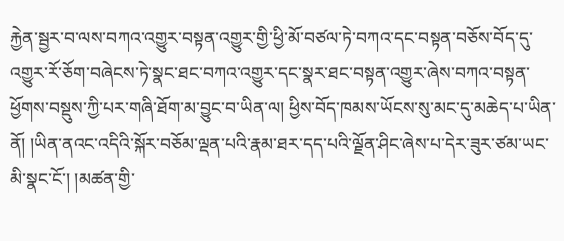རྐྱེན་སྦྱར་བ་ལས་བཀའ་འགྱུར་བསྟན་འགྱུར་གྱི་ཕྱི་མོ་བཙལ་ཏེ་བཀའ་དང་བསྟན་བཅོས་བོད་དུ་འགྱུར་རོ་ཅོག་བཞེངས་ཏེ་སྣང་ཐང་བཀའ་འགྱུར་དང་སྣར་ཐང་བསྟན་འགྱུར་ཞེས་བཀའ་བསྟན་ཕྱོགས་བསྡུས་ཀྱི་པར་གཞི་ཐོག་མ་བྱུང་བ་ཡིན་ལ། ཕྱིས་བོད་ཁམས་ཡོངས་སུ་མང་དུ་མཆེད་པ་ཡིན་ནོ། །ཡིན་ནའང་འདིའི་སྐོར་བཅོམ་ལྡན་པའི་རྣམ་ཐར་དད་པའི་ལྗོན་ཤིང་ཞེས་པ་དེར་ཟུར་ཙམ་ཡང་མི་སྣང་ངོ་། །མཚན་གྱི་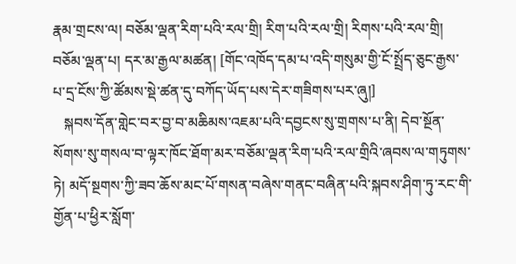རྣམ་གྲངས་ལ། བཅོམ་ལྡན་རིག་པའི་རལ་གྲི། རིག་པའི་རལ་གྲི། རིགས་པའི་རལ་གྲི། བཅོམ་ལྡན་པ། དར་མ་རྒྱལ་མཚན། [གོང་འཁོད་དམ་པ་འདི་གསུམ་གྱི་ངོ་སྤྲོད་ཅུང་རྒྱས་པ་དྲ་ངོས་ཀྱི་ཚོམས་སྡེ་ཚན་དུ་བཀོད་ཡོད་པས་དེར་གཟིགས་པར་ཞུ།]
   སྐབས་དོན་གླེང་བར་བྱ་བ་མཆིམས་འཇམ་པའི་དབྱངས་སུ་གྲགས་པ་ནི། དེབ་སྔོན་སོགས་སུ་གསལ་བ་ལྟར་ཁོང་ཐོག་མར་བཅོམ་ལྡན་རིག་པའི་རལ་གྲིའི་ཞབས་ལ་གཏུགས་ཏེ། མདོ་སྔགས་ཀྱི་ཟབ་ཆོས་མང་པོ་གསན་བཞེས་གནང་བཞིན་པའི་སྐབས་ཤིག་ཏུ་རང་གི་གྱོན་པ་ཕྱིར་སློག་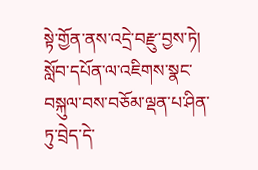སྟེ་གྱོན་ནས་འདྲེ་བརྫུ་བྱས་ཏེ། སློབ་དཔོན་ལ་འཇིགས་སྣང་བསྐུལ་བས་བཅོམ་ལྡན་པ་ཤིན་ཏུ་བྲེད་དེ་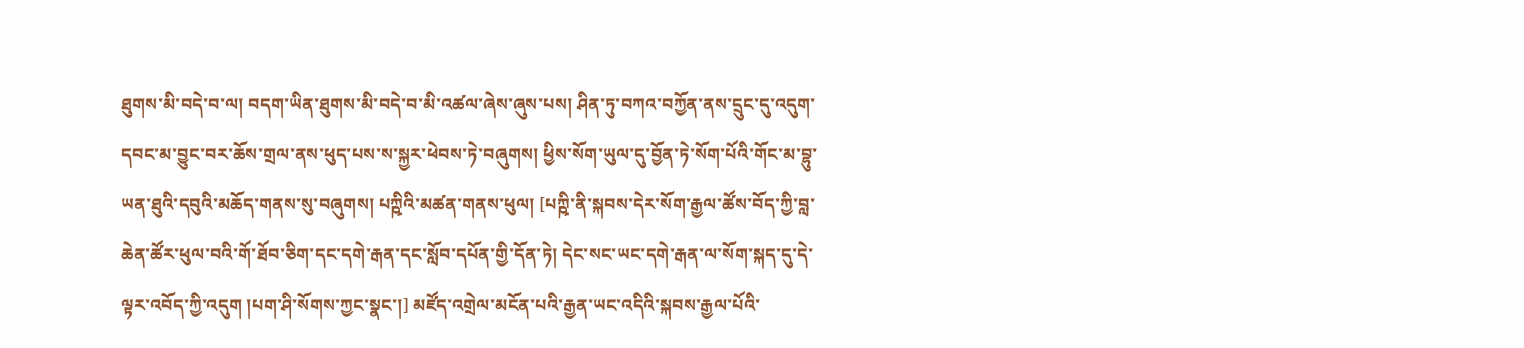ཐུགས་མི་བདེ་བ་ལ། བདག་ཡིན་ཐུགས་མི་བདེ་བ་མི་འཚལ་ཞེས་ཞུས་པས། ཤིན་ཏུ་བཀའ་བཀྱོན་ནས་དྲུང་དུ་འདུག་དབང་མ་བྱུང་བར་ཆོས་གྲལ་ནས་ཕུད་པས་ས་སྐྱར་ཕེབས་ཏེ་བཞུགས། ཕྱིས་སོག་ཡུལ་དུ་བྱོན་ཏེ་སོག་པོའི་གོང་མ་བྷུ་ཡན་ཐུའི་དབུའི་མཆོད་གནས་སུ་བཞུགས། པཀྵིའི་མཚན་གནས་ཕུལ། [པཀྵི་ནི་སྐབས་དེར་སོག་རྒྱལ་ཚོས་བོད་ཀྱི་བླ་ཆེན་ཚོར་ཕུལ་བའི་གོ་ཐོབ་ཅིག་དང་དགེ་རྒན་དང་སློབ་དཔོན་གྱི་དོན་ཏེ། དེང་སང་ཡང་དགེ་རྒན་ལ་སོག་སྐད་དུ་དེ་ལྟར་འབོད་ཀྱི་འདུག །པག་ཤི་སོགས་ཀྱང་སྣང་།] མཛོད་འགྲེལ་མངོན་པའི་རྒྱན་ཡང་འདིའི་སྐབས་རྒྱལ་པོའི་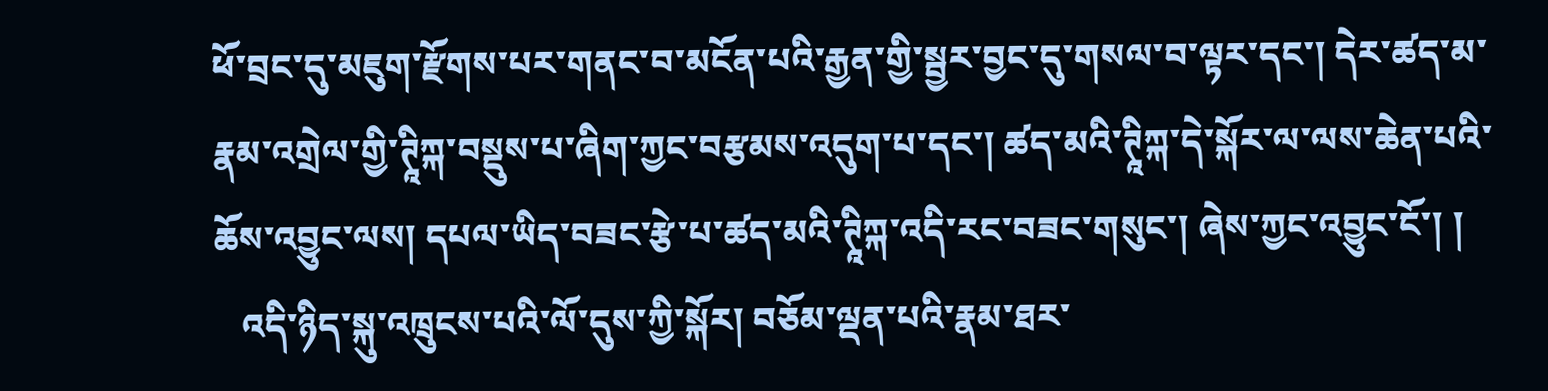ཕོ་བྲང་དུ་མཇུག་རྫོགས་པར་གནང་བ་མངོན་པའི་རྒྱན་གྱི་སྦྱར་བྱང་དུ་གསལ་བ་ལྟར་དང་། དེར་ཚད་མ་རྣམ་འགྲེལ་གྱི་ཊཱིཀྐ་བསྡུས་པ་ཞིག་ཀྱང་བརྩམས་འདུག་པ་དང་། ཚད་མའི་ཊཱིཀྐ་དེ་སྐོར་ལ་ལས་ཆེན་པའི་ཆོས་འབྱུང་ལས། དཔལ་ཡིད་བཟང་རྩེ་པ་ཚད་མའི་ཊཱིཀྐ་འདི་རང་བཟང་གསུང་། ཞེས་ཀྱང་འབྱུང་ངོ་། །
   འདི་ཉིད་སྐུ་འཁྲུངས་པའི་ལོ་དུས་ཀྱི་སྐོར། བཅོམ་ལྡན་པའི་རྣམ་ཐར་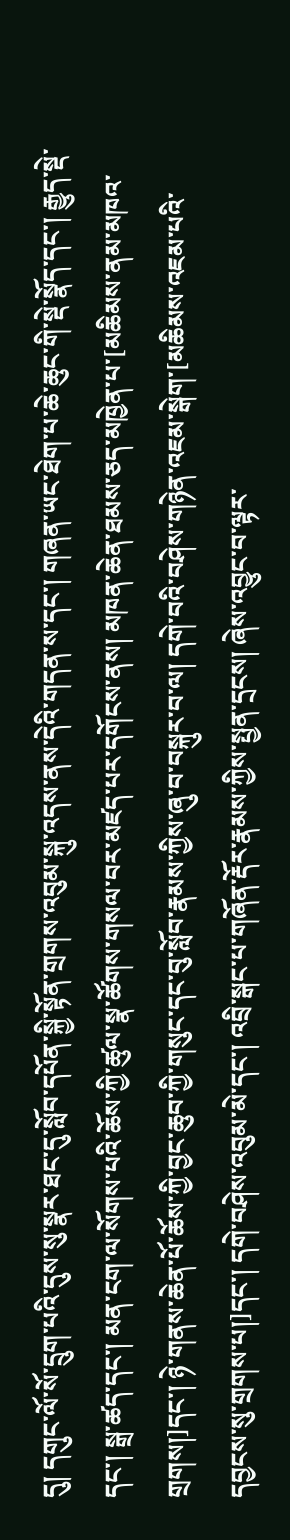དུ། དགུང་ལོ་སོ་དྲུག་པའི་དུས་སུ་སྣར་ཐང་དུ་སློབ་དཔོན་སྐྱི་སྟོན་གྲགས་འབུམ་སྐུ་འདས་ནས་དེའི་གདན་ས་དང་། གཞན་ཡང་ཐེག་པ་ཆེ་ཆུང་གི་སྡེ་སྣོད་དང་། རྒྱུད་སྡེ་དང་། སྒྲ་ཚད་དང་། མན་ངག་ལ་སོགས་པའི་ཆོས་ཀྱི་ཚུལ་སྣ་ཚོགས་གསལ་བར་མཛད་པར་དགོངས་ནས། མཁན་ཆེན་ཐམས་ཅད་མཁྱེན་པ་[མཆིམས་ནམ་མཁའ་གྲགས།]དང་། ཉེ་གནས་ཆེན་པོ་ཆོས་ཀྱི་བྱང་ཆུབ་ཀྱི་གསུང་དང་བུ་སློབ་རྣམས་ཀྱིས་ཞུ་བ་བསྐུར་བ་ལ། དགེ་བའི་བཤེས་གཉེན་འཇམ་སྒེག་[མཆིམས་འཇམ་པའི་དབྱངས་སུ་གྲགས་པ།]དང་། དགེ་བཤེས་འབུམ་མེ་དང་། འབྲི་སྒང་པ་གཞོན་རྡོར་རྣམས་ཀྱིས་སྤྱན་དྲངས། ཞེས་འབྱུང་བ་ལྟར་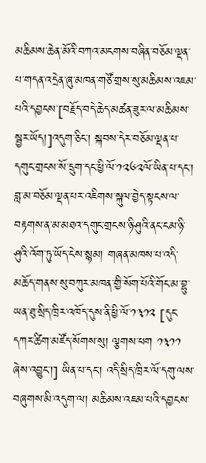མཆིམས་ཆེན་མོའི་བཀའ་མངགས་བཞིན་བཅོམ་ལྡན་པ་གདན་འདྲེན་ཞུ་མཁན་གཙོ་གྲས་སུ་མཆིམས་འཇམ་པའི་དབྱངས་[བརྗོད་བདེ་ཆེད་མཚན་ཟུར་ལ་མཆིམས་སྦྱར་ཡོད།]འདུག་ཅིང་། སྐབས་དེར་བཅོམ་ལྡན་པ་དགུང་གྲངས་སོ་དྲུག་དང་ཕྱི་ལོ་༡༢༦༢ལོ་ཡིན་པ་དང་། བླ་མ་བཅོམ་ལྡན་པར་འཇིགས་སྐུལ་བྱེད་སྟངས་ལ་བརྟགས་ན་མ་མཐའ་དགུང་གྲངས་ཉི་ཤུའི་ནང་ངམ་ཉི་ཤུའི་འོག་ཏུ་ཡོད་ངེས་སྙམ། གཞན་མཁས་པ་འདི་མཆོད་གནས་སུ་བཀུར་མཁན་གྱི་སོག་པོའི་གོང་མ་བྷུ་ཡན་ཐུ་སྲིད་ཁྲིར་འཁོད་དུས་ནི་ཕྱི་ལོ་༡༣༡༢ [དུང་དཀར་ཚིག་མཛོད་སོགས་སུ། ལྕགས་ཕག ༡༣༡༡ ཞེས་འབྱུང་།] ཡིན་པ་དང་། འདི་སྲིད་ཁྲིར་ལོ་དགུ་ལས་བཞུགས་མི་འདུག་ལ། མཆིམས་འཇམ་པའི་དབྱངས་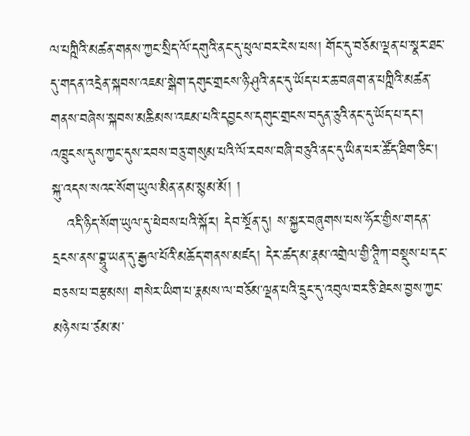ལ་པཀྵིའི་མཚན་གནས་ཀྱང་སྲིད་ལོ་དགུའི་ནང་དུ་ཕུལ་བར་ངེས་པས། གོང་དུ་བཅོམ་ལྡན་པ་སྣར་ཐང་དུ་གདན་འདྲེན་སྐབས་འཇམ་སྒེག་དགུང་གྲངས་ཉི་ཤུའི་ནང་དུ་ཡོད་པར་ཆ་བཞག་ན་པཀྵིའི་མཚན་གནས་བཞེས་སྐབས་མཆིམས་འཇམ་པའི་དབྱངས་དགུང་གྲངས་བདུན་ཅུའི་ནང་དུ་ཡོད་པ་དང་། འཁྲུངས་དུས་ཀྱང་དུས་རབས་བཅུ་གསུམ་པའི་ལོ་རབས་བཞི་བཅུའི་ནང་དུ་ཡིན་པར་ཚོད་ཐིག་ཅིང་། སྐུ་འདས་སའང་སོག་ཡུལ་མིན་ནམ་སྙམ་མོ། །
   འདི་ཉིད་སོག་ཡུལ་དུ་ཕེབས་པའི་སྐོར། དེབ་སྔོན་དུ། ས་སྐྱར་བཞུགས་པས་ཧོར་གྱིས་གདན་དྲངས་ནས་བྷཱུ་ཡན་དུ་རྒྱལ་པོའི་མཆོད་གནས་མཛད། དེར་ཚད་མ་རྣམ་འགྲེལ་གྱི་ཊཱིཀ་བསྡུས་པ་དང་བཅས་པ་བརྩམས། གསེར་ཡིག་པ་རྣམས་ལ་བཅོམ་ལྡན་པའི་དྲུང་དུ་འབུལ་བར་ཅི་ཐེངས་བྱས་ཀྱང་མཉེས་པ་ཙམ་མ་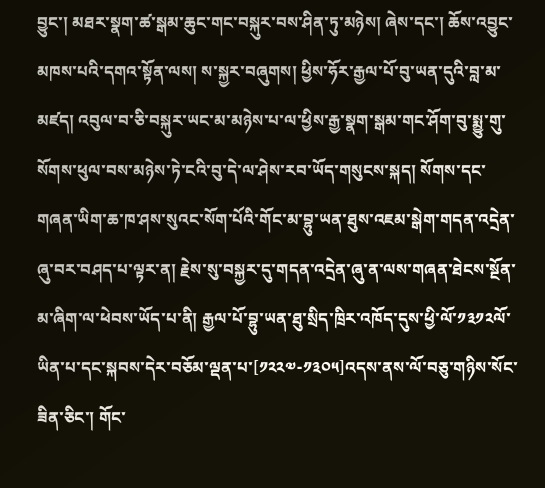བྱུང་། མཐར་སྣག་ཚ་སྒམ་ཆུང་གང་བསྐུར་བས་ཤིན་ཏུ་མཉེས། ཞེས་དང་། ཆོས་འབྱུང་མཁས་པའི་དགའ་སྟོན་ལས། ས་སྐྱར་བཞུགས། ཕྱིས་ཧོར་རྒྱལ་པོ་བུ་ཡན་དུའི་བླ་མ་མཛད། འབུལ་བ་ཅི་བསྐུར་ཡང་མ་མཉེས་པ་ལ་ཕྱིས་རྒྱ་སྣག་སྒམ་གང་ཤོག་བུ་སྨྱུ་གུ་སོགས་ཕུལ་བས་མཉེས་ཏེ་ངའི་བུ་དེ་ལ་ཤེས་རབ་ཡོད་གསུངས་སྐད། སོགས་དང་གཞན་ཡིག་ཆ་ཁ་ཤས་སུའང་སོག་པོའི་གོང་མ་བྷུ་ཡན་ཐུས་འཇམ་སྒེག་གདན་འདྲེན་ཞུ་བར་བཤད་པ་ལྟར་ན། རྗེས་སུ་བསྐྱར་དུ་གདན་འདྲེན་ཞུ་ན་ལས་གཞན་ཐེངས་སྔོན་མ་ཞིག་ལ་ཕེབས་ཡོད་པ་ནི། རྒྱལ་པོ་བྷུ་ཡན་ཐུ་སྲིད་ཁྲིར་འཁོད་དུས་ཕྱི་ལོ་༡༣༡༢ལོ་ཡིན་པ་དང་སྐབས་དེར་བཅོམ་ལྡན་པ་[༡༢༢༧-༡༣༠༥]འདས་ནས་ལོ་བཅུ་གཉིས་སོང་ཟིན་ཅིང་། གོང་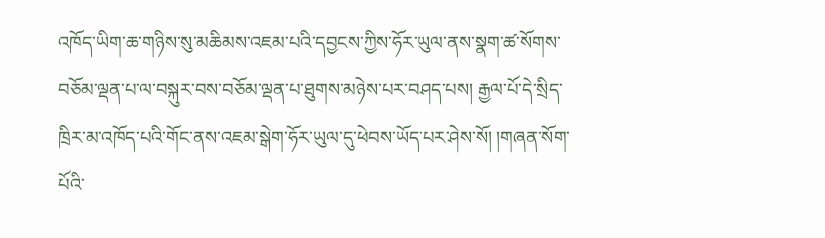འཁོད་ཡིག་ཆ་གཉིས་སུ་མཆིམས་འཇམ་པའི་དབྱངས་ཀྱིས་ཧོར་ཡུལ་ནས་སྣག་ཚ་སོགས་བཅོམ་ལྡན་པ་ལ་བསྐུར་བས་བཅོམ་ལྡན་པ་ཐུགས་མཉེས་པར་བཤད་པས། རྒྱལ་པོ་དེ་སྲིད་ཁྲིར་མ་འཁོད་པའི་གོང་ནས་འཇམ་སྒེག་ཧོར་ཡུལ་དུ་ཕེབས་ཡོད་པར་ཤེས་སོ། །གཞན་སོག་པོའི་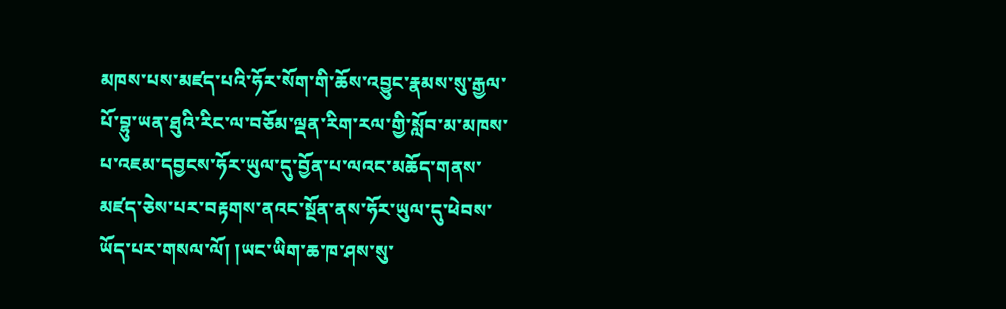མཁས་པས་མཛད་པའི་ཧོར་སོག་གི་ཆོས་འབྱུང་རྣམས་སུ་རྒྱལ་པོ་བྷུ་ཡན་ཐུའི་རིང་ལ་བཅོམ་ལྡན་རིག་རལ་གྱི་སློབ་མ་མཁས་པ་འཇམ་དབྱངས་ཧོར་ཡུལ་དུ་བྱོན་པ་ལའང་མཆོད་གནས་མཛད་ཅེས་པར་བརྟགས་ནའང་སྔོན་ནས་ཧོར་ཡུལ་དུ་ཕེབས་ཡོད་པར་གསལ་ལོ། །ཡང་ཡིག་ཆ་ཁ་ཤས་སུ་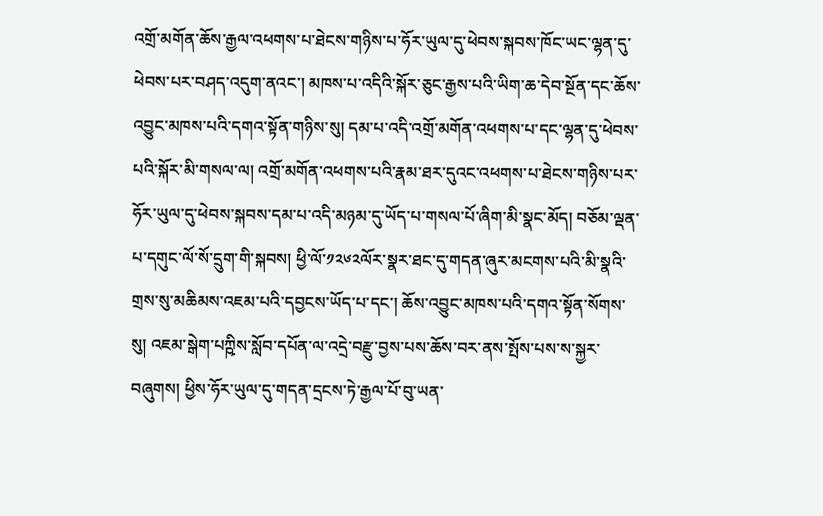འགྲོ་མགོན་ཆོས་རྒྱལ་འཕགས་པ་ཐེངས་གཉིས་པ་ཧོར་ཡུལ་དུ་ཕེབས་སྐབས་ཁོང་ཡང་ལྷན་དུ་ཕེབས་པར་བཤད་འདུག་ནའང་། མཁས་པ་འདིའི་སྐོར་ཅུང་རྒྱས་པའི་ཡིག་ཆ་དེབ་སྔོན་དང་ཆོས་འབྱུང་མཁས་པའི་དགའ་སྟོན་གཉིས་སུ། དམ་པ་འདི་འགྲོ་མགོན་འཕགས་པ་དང་ལྷན་དུ་ཕེབས་པའི་སྐོར་མི་གསལ་ལ། འགྲོ་མགོན་འཕགས་པའི་རྣམ་ཐར་དུའང་འཕགས་པ་ཐེངས་གཉིས་པར་ཧོར་ཡུལ་དུ་ཕེབས་སྐབས་དམ་པ་འདི་མཉམ་དུ་ཡོད་པ་གསལ་པོ་ཞིག་མི་སྣང་མོད། བཅོམ་ལྡན་པ་དགུང་ལོ་སོ་དྲུག་གི་སྐབས། ཕྱི་ལོ་༡༢༦༢ལོར་སྣར་ཐང་དུ་གདན་ཞུར་མངགས་པའི་མི་སྣའི་གྲས་སུ་མཆིམས་འཇམ་པའི་དབྱངས་ཡོད་པ་དང་། ཆོས་འབྱུང་མཁས་པའི་དགའ་སྟོན་སོགས་སུ། འཇམ་སྒེག་པཀྵིས་སློབ་དཔོན་ལ་འདྲེ་བརྫུ་བྱས་པས་ཆོས་བར་ནས་སྤོས་པས་ས་སྐྱར་བཞུགས། ཕྱིས་ཧོར་ཡུལ་དུ་གདན་དྲངས་ཏེ་རྒྱལ་པོ་བུ་ཡན་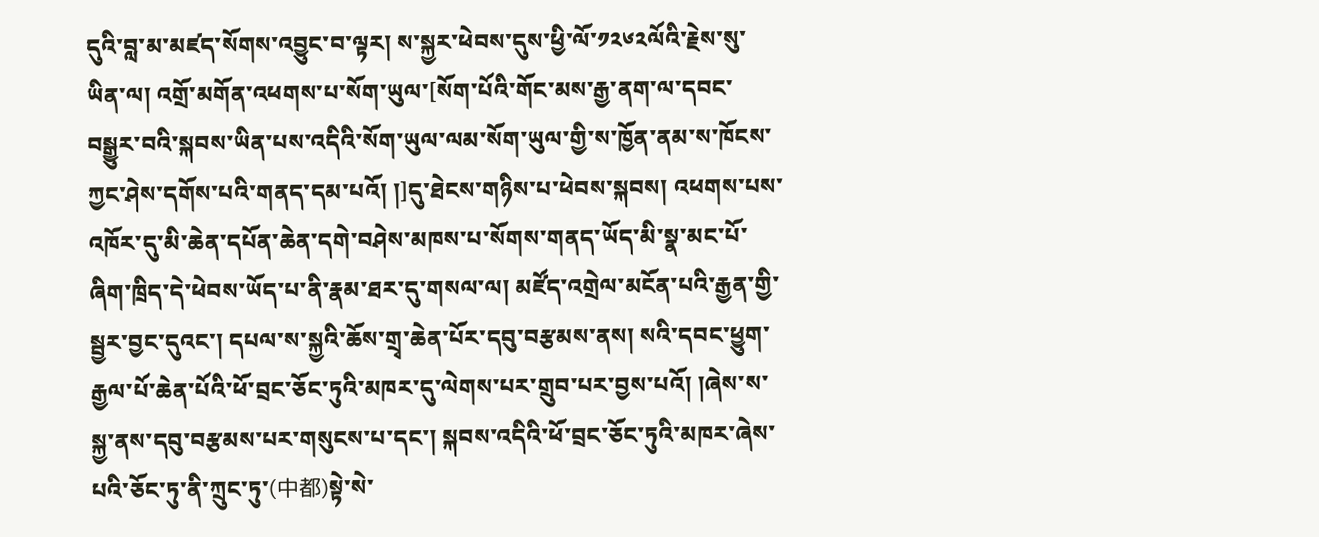དུའི་བླ་མ་མཛད་སོགས་འབྱུང་བ་ལྟར། ས་སྐྱར་ཕེབས་དུས་ཕྱི་ལོ་༡༢༦༢ལོའི་རྗེས་སུ་ཡིན་ལ། འགྲོ་མགོན་འཕགས་པ་སོག་ཡུལ་[སོག་པོའི་གོང་མས་རྒྱ་ནག་ལ་དབང་བསྒྱུར་བའི་སྐབས་ཡིན་པས་འདིའི་སོག་ཡུལ་ལམ་སོག་ཡུལ་གྱི་ས་ཁྱོན་ནམ་ས་ཁོངས་ཀྱང་ཤེས་དགོས་པའི་གནད་དམ་པའོ། །]དུ་ཐེངས་གཉིས་པ་ཕེབས་སྐབས། འཕགས་པས་འཁོར་དུ་མི་ཆེན་དཔོན་ཆེན་དགེ་བཤེས་མཁས་པ་སོགས་གནད་ཡོད་མི་སྣ་མང་པོ་ཞིག་ཁྲིད་དེ་ཕེབས་ཡོད་པ་ནི་རྣམ་ཐར་དུ་གསལ་ལ། མཛོད་འགྲེལ་མངོན་པའི་རྒྱན་གྱི་སྦྱར་བྱང་དུའང་། དཔལ་ས་སྐྱའི་ཆོས་གྲྭ་ཆེན་པོར་དབུ་བརྩམས་ནས། སའི་དབང་ཕྱུག་རྒྱལ་པོ་ཆེན་པོའི་ཕོ་བྲང་ཅོང་ཏུའི་མཁར་དུ་ལེགས་པར་གྲུབ་པར་བྱས་པའོ། །ཞེས་ས་སྐྱ་ནས་དབུ་བརྩམས་པར་གསུངས་པ་དང་། སྐབས་འདིའི་ཕོ་བྲང་ཅོང་ཏུའི་མཁར་ཞེས་པའི་ཅོང་ཏུ་ནི་ཀྲུང་ཏུ་(中都)སྟེ་སེ་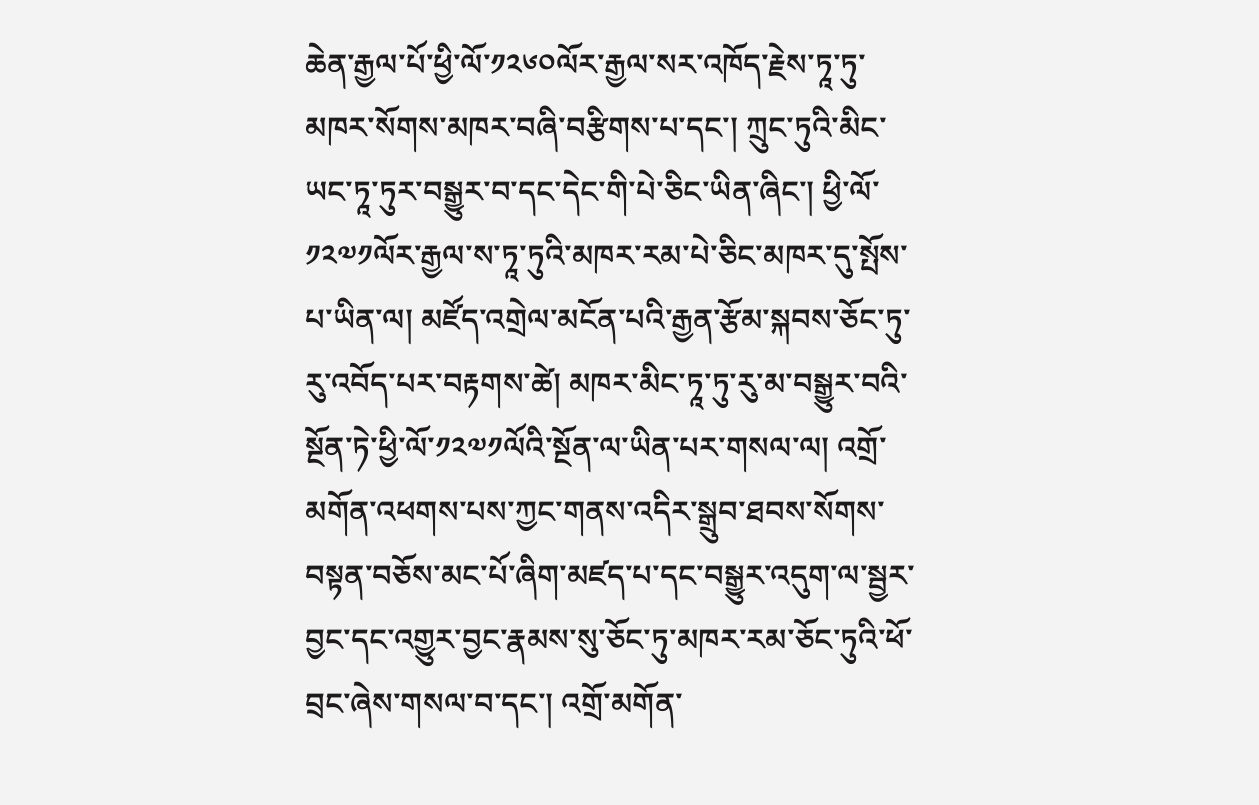ཆེན་རྒྱལ་པོ་ཕྱི་ལོ་༡༢༦༠ལོར་རྒྱལ་སར་འཁོད་རྗེས་ཏཱ་ཏུ་མཁར་སོགས་མཁར་བཞི་བརྩིགས་པ་དང་། ཀྲུང་ཏུའི་མིང་ཡང་ཏཱ་ཏུར་བསྒྱུར་བ་དང་དེང་གི་པེ་ཅིང་ཡིན་ཞིང་། ཕྱི་ལོ་༡༢༧༡ལོར་རྒྱལ་ས་ཏཱ་ཏུའི་མཁར་རམ་པེ་ཅིང་མཁར་དུ་སྤོས་པ་ཡིན་ལ། མཛོད་འགྲེལ་མངོན་པའི་རྒྱན་རྩོམ་སྐབས་ཅོང་ཏུ་རུ་འབོད་པར་བརྟགས་ཚེ། མཁར་མིང་ཏཱ་ཏུ་རུ་མ་བསྒྱུར་བའི་སྔོན་ཏེ་ཕྱི་ལོ་༡༢༧༡ལོའི་སྔོན་ལ་ཡིན་པར་གསལ་ལ། འགྲོ་མགོན་འཕགས་པས་ཀྱང་གནས་འདིར་སྒྲུབ་ཐབས་སོགས་བསྟན་བཅོས་མང་པོ་ཞིག་མཛད་པ་དང་བསྒྱུར་འདུག་ལ་སྦྱར་བྱང་དང་འགྱུར་བྱང་རྣམས་སུ་ཅོང་ཏུ་མཁར་རམ་ཅོང་ཏུའི་ཕོ་བྲང་ཞེས་གསལ་བ་དང་། འགྲོ་མགོན་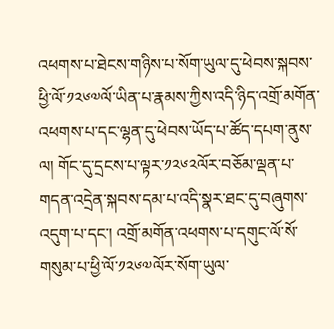འཕགས་པ་ཐེངས་གཉིས་པ་སོག་ཡུལ་དུ་ཕེབས་སྐབས་ཕྱི་ལོ་༡༢༦༧ལོ་ཡིན་པ་རྣམས་ཀྱིས་འདི་ཉིད་འགྲོ་མགོན་འཕགས་པ་དང་ལྷན་དུ་ཕེབས་ཡོད་པ་ཚོད་དཔག་ནུས་ལ། གོང་དུ་དྲངས་པ་ལྟར་༡༢༦༢ལོར་བཅོམ་ལྡན་པ་གདན་འདྲེན་སྐབས་དམ་པ་འདི་སྣར་ཐང་དུ་བཞུགས་འདུག་པ་དང་། འགྲོ་མགོན་འཕགས་པ་དགུང་ལོ་སོ་གསུམ་པ་ཕྱི་ལོ་༡༢༦༧ལོར་སོག་ཡུལ་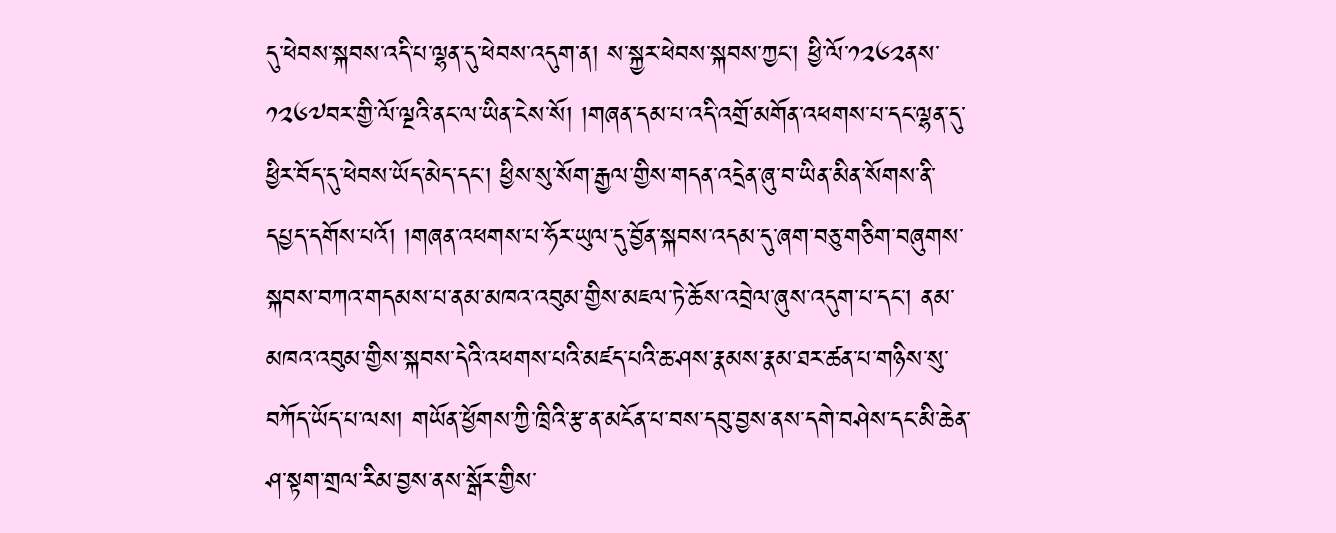དུ་ཕེབས་སྐབས་འདི་པ་ལྷན་དུ་ཕེབས་འདུག་ན། ས་སྐྱར་ཕེབས་སྐབས་ཀྱང་། ཕྱི་ལོ་༡༢༦༢ནས་༡༢༦༧བར་གྱི་ལོ་ལྔའི་ནང་ལ་ཡིན་ངེས་སོ། །གཞན་དམ་པ་འདི་འགྲོ་མགོན་འཕགས་པ་དང་ལྷན་དུ་ཕྱིར་བོད་དུ་ཕེབས་ཡོད་མེད་དང་། ཕྱིས་སུ་སོག་རྒྱལ་གྱིས་གདན་འདྲེན་ཞུ་བ་ཡིན་མིན་སོགས་ནི་དཔྱད་དགོས་པའོ། །གཞན་འཕགས་པ་ཧོར་ཡུལ་དུ་བྱོན་སྐབས་འདམ་དུ་ཞག་བཅུ་གཅིག་བཞུགས་སྐབས་བཀའ་གདམས་པ་ནམ་མཁའ་འབུམ་གྱིས་མཇལ་ཏེ་ཆོས་འབྲེལ་ཞུས་འདུག་པ་དང་། ནམ་མཁའ་འབུམ་གྱིས་སྐབས་དེའི་འཕགས་པའི་མཛད་པའི་ཆ་ཤས་རྣམས་རྣམ་ཐར་ཚན་པ་གཉིས་སུ་བཀོད་ཡོད་པ་ལས། གཡོན་ཕྱོགས་ཀྱི་ཁྲིའི་རྩ་ན་མངོན་པ་བས་དབུ་བྱས་ནས་དགེ་བཤེས་དང་མི་ཆེན་ཤ་སྟག་གྲལ་རིམ་བྱས་ནས་སྒོར་གྱིས་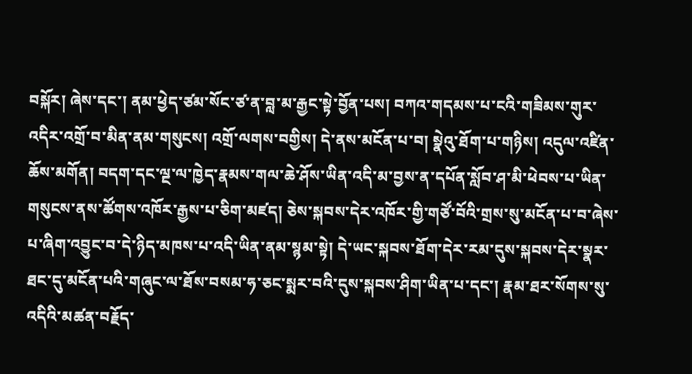བསྐོར། ཞེས་དང་། ནམ་ཕྱེད་ཙམ་སོང་ཙ་ན་བླ་མ་རྒྱང་སྟེ་བྱོན་པས། བཀའ་གདམས་པ་ངའི་གཟིམས་གུར་འདིར་འགྲོ་བ་མིན་ནམ་གསུངས། འགྲོ་ལགས་བགྱིས། དེ་ནས་མངོན་པ་བ། སྣེའུ་ཐོག་པ་གཉིས། འདུལ་འཛིན་ཆོས་མགོན། བདག་དང་ལྔ་ལ་ཁྱེད་རྣམས་གལ་ཆེ་ཤོས་ཡིན་འདི་མ་བྱས་ན་དཔོན་སློབ་ཤ་མི་ཕེབས་པ་ཡིན་གསུངས་ནས་ཚོགས་འཁོར་རྒྱས་པ་ཅིག་མཛད། ཅེས་སྐབས་དེར་འཁོར་གྱི་གཙོ་བོའི་གྲས་སུ་མངོན་པ་བ་ཞེས་པ་ཞིག་འབྱུང་བ་དེ་ཉིད་མཁས་པ་འདི་ཡིན་ནམ་སྙམ་སྟེ། དེ་ཡང་སྐབས་ཐོག་དེར་རམ་དུས་སྐབས་དེར་སྣར་ཐང་དུ་མངོན་པའི་གཞུང་ལ་ཐོས་བསམ་ཧ་ཅང་སྨར་བའི་དུས་སྐབས་ཤིག་ཡིན་པ་དང་། རྣམ་ཐར་སོགས་སུ་འདིའི་མཚན་བརྗོད་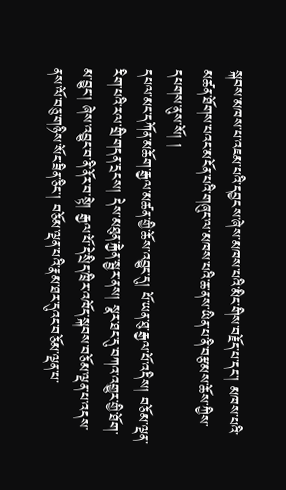སྐབས་མཁས་པ་འཇམ་པའི་དབྱངས་ཞེས་མཁས་པའི་མིང་གིས་བརྗོད་པ་དང་། མཁས་པའི་མཚན་ཐོགས་པའང་མངོན་པའི་གཞུང་ལ་མཁས་པའི་ཆ་ནས་ཡིན་པ་ནི་བརྩམས་ཆོས་ཀྱིས་དཔགས་ནུས་སོ། །
དཔལ་མང་དཀོན་མཆོག་རྒྱལ་མཚན་གྱི་ཆོས་འབྱུང་དུ། པོ་ཡན་ཐུ་རྒྱལ་པོ་འདིས། བཅོམ་ལྡན་རིག་པའི་རལ་གྲི་གདན་དྲངས། དེས་མཐུན་རྐྱེན་སྦྱར་ནས། སྣར་ཐང་དུ་བཀའ་འགྱུར་གྱི་ཐོག་མ་བྱུང་། ཞེས་འབྱུང་བ་ནི་ནོར་བ་སྟེ། རྒྱལ་པོ་དེ་སྲིད་ཁྲིར་འཁོད་སྐབས་བཅོམ་ལྡན་པ་འདས་ནས་ལོ་བཅུ་གཉིས་སོང་ཟིན་ཅིང་། བཅོམ་ལྡན་པའི་རྣམ་ཐར་དུའང་བཅོམ་ལྡན་པ་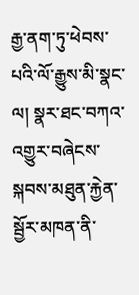རྒྱ་ནག་ཏུ་ཕེབས་པའི་ལོ་རྒྱུས་མི་སྣང་ལ། སྣར་ཐང་བཀའ་འགྱུར་བཞེངས་སྐབས་མཐུན་རྐྱེན་སྦྱོར་མཁན་ནི་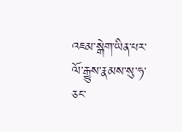འཇམ་སྒེག་ཡིན་པར་ལོ་རྒྱུས་རྣམས་སུ་ཧ་ཅང་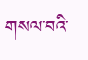གསལ་བའི་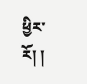ཕྱིར་རོ། །